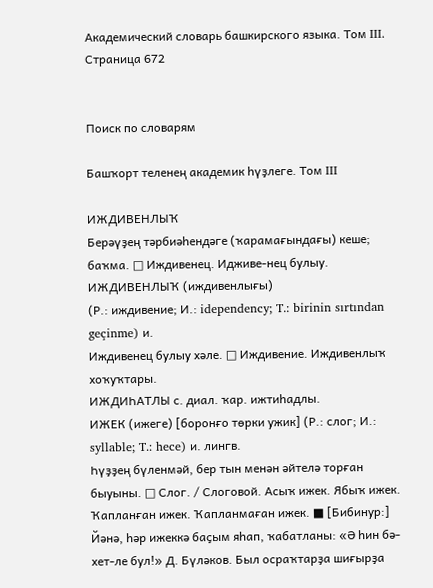Академический словарь башкирского языка. Том III. Страница 672


Поиск по словарям

Башҡорт теленең академик һүҙлеге. Том III

ИЖДИВЕНЛЫҠ
Берәүҙең тәрбиәһендәге (ҡарамағындағы) кеше; баҡма. □ Иждивенец. Идживе-нец булыу.
ИЖДИВЕНЛЫҠ (иждивенлығы)
(Р.: иждивение; И.: idependency; T.: birinin sırtından geçinme) и.
Иждивенец булыу хәле. □ Иждивение. Иждивенлыҡ хоҡуҡтары.
ИЖДИҺАТЛЫ с. диал. ҡар. ижтиһадлы.
ИЖЕК (ижеге) [боронғо төрки ужик] (Р.: слог; И.: syllable; T.: hece) и. лингв.
Һүҙҙең бүленмәй, бер тын менән әйтелә торған быуыны. □ Слог. / Слоговой. Асыҡ ижек. Ябыҡ ижек. Ҡапланған ижек. Ҡапланмаған ижек. ■ [Бибинур:] Йәнә, һәр ижеккә баҫым яһап, ҡабатланы: «Ә һин бә-хет-ле бул!» Д. Бүләков. Был осраҡтарҙа шиғырҙа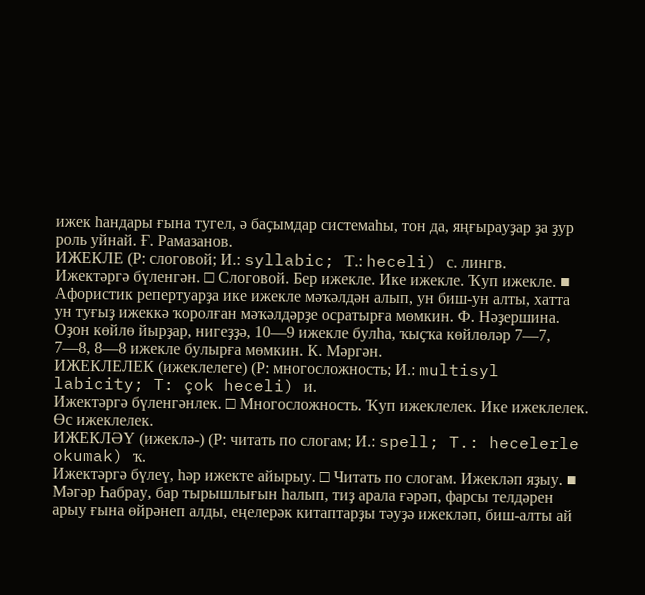ижек һандары ғына тугел, ә баҫымдар системаһы, тон да, яңғырауҙар ҙа ҙур роль уйнай. Ғ. Рамазанов.
ИЖЕКЛЕ (Р: слоговой; И.: syllabic; Т.: heceli) с. лингв.
Ижектәргә бүленгән. □ Слоговой. Бер ижекле. Ике ижекле. Ҡуп ижекле. ■ Афористик репертуарҙа ике ижекле мәҡәлдән алып, ун биш-ун алты, хатта ун туғыҙ ижеккә ҡоролған мәҡәлдәрҙе осратырға мөмкин. Ф. Нәҙершина. Оҙон көйлө йырҙар, нигеҙҙә, 10—9 ижекле булһа, ҡыҫҡа көйлөләр 7—7, 7—8, 8—8 ижекле булырға мөмкин. К. Мәргән.
ИЖЕКЛЕЛЕК (ижеклелеге) (Р: многосложность; И.: multisyl labicity; T: çok heceli) и.
Ижектәргә бүленгәнлек. □ Многосложность. Ҡуп ижеклелек. Ике ижеклелек. Өс ижеклелек.
ИЖЕКЛӘҮ (ижеклә-) (Р: читать по слогам; И.: spell; T.: hecelerle okumak) ҡ.
Ижектәргә бүлеү, һәр ижекте айырыу. □ Читать по слогам. Ижекләп яҙыу. ■ Мәгәр Һабрау, бар тырышлығын һалып, тиҙ арала ғәрәп, фарсы телдәрен арыу ғына өйрәнеп алды, еңелерәк китаптарҙы тәуҙә ижекләп, биш-алты ай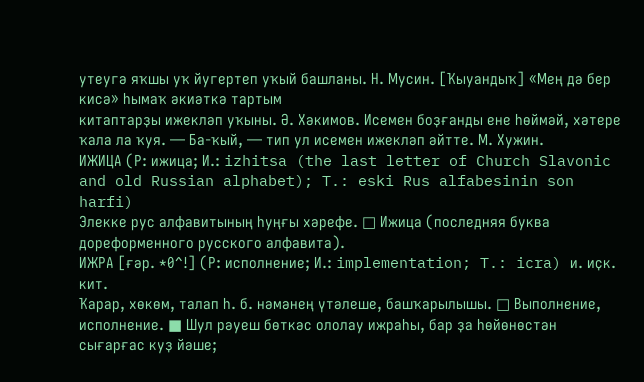утеугә яҡшы уҡ йугертеп уҡый башланы. Н. Мусин. [Ҡыуандыҡ] «Мең дә бер кисә» һымаҡ әкиәткә тартым
китаптарҙы ижекләп уҡыны. Ә. Хәкимов. Исемен боҙғанды ене һөймәй, хәтере ҡала ла ҡуя. — Ба-ҡый, — тип ул исемен ижекләп әйтте. М. Хужин.
ИЖИЦА (Р: ижица; И.: izhitsa (the last letter of Church Slavonic and old Russian alphabet); T.: eski Rus alfabesinin son harfi)
Элекке рус алфавитының һуңғы хәрефе. □ Ижица (последняя буква дореформенного русского алфавита).
ИЖРА [ғәр. *0^!] (Р: исполнение; И.: implementation; T.: icra) и. иҫк. кит.
Ҡарар, хөкөм, талап һ. б. нәмәнең үтәлеше, башҡарылышы. □ Выполнение, исполнение. ■ Шул рәуеш бөткәс ололау ижраһы, бар ҙа һөйөнөстән сығарғас куҙ йәше;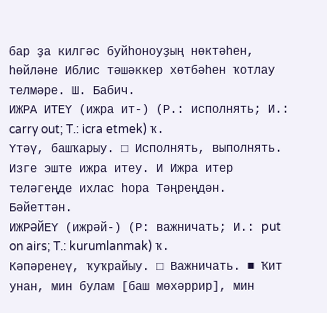бар ҙа килгәс буйһоноуҙың нөктәһен, һөйләне Иблис тәшәккер хөтбәһен ҡотлау телмәре. Ш. Бабич.
ИЖРА ИТЕҮ (ижра ит-) (Р.: исполнять; И.: carry out; T.: icra etmek) ҡ.
Үтәү, башҡарыу. □ Исполнять, выполнять. Изге эште ижра итеу. И Ижра итер теләгеңде ихлас һора Тәңреңдән. Бәйеттән.
ИЖРӘЙЕҮ (ижрәй-) (Р: важничать; И.: put on airs; T.: kurumlanmak) ҡ.
Кәпәренеү, ҡуҡрайыу. □ Важничать. ■ Ҡит унан, мин булам [баш мөхәррир], мин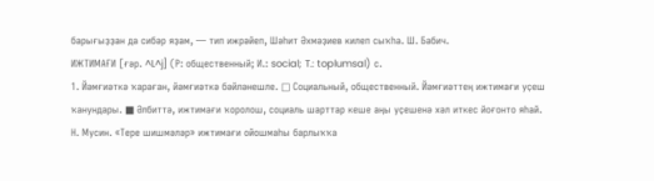барығыҙҙан да сибәр яҙам, — тип ижрәйеп, Шәһит Әхмәҙиев килеп сыҡһа. Ш. Бабич.
ИЖТИМАҒИ [ғәр. ^L^j] (Р: общественный; И.: social; T.: toplumsal) с.
1. Йәмғиәткә ҡараған, йәмғиәткә бәйләнешле. □ Социальный, общественный. Йәмғиәттең ижтимағи уҫеш ҡанундары. ■ Әлбиттә, ижтимағи ҡоролош, социаль шарттар кеше аңы уҫешенә хәл иткес йоғонто яһай. Н. Мусин. «Тере шишмәләр» ижтимағи ойошмаһы барлыҡҡа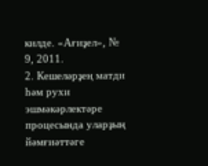килде. «Ағиҙел», № 9, 2011.
2. Кешеләрҙең матди һәм рухи эшмәкәрлектәре процесында уларҙың йәмғиәттәге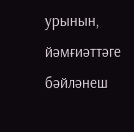урынын, йәмғиәттәге бәйләнеш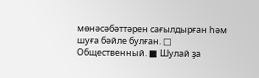мөнәсәбәттәрен сағылдырған һәм шуға бәйле булған. □ Общественный. ■ Шулай ҙа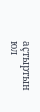аҫтыртын юл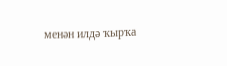менән илдә ҡырҡа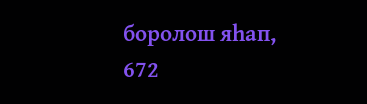боролош яһап,
672